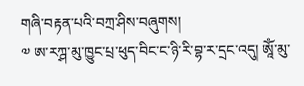གཞི་བརྟན་པའི་བཀྲ་ཤིས་བཞུགས།
༧ ཨ་རཀྴ་མུ་ཁྱུང་པྲ་ཕུད་བིང་ང་ཉི་རི་བྷ་ར་དྲང་འདུ། ཨཱོཾ་མུ་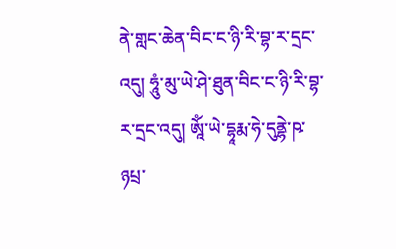ནེ་གླང་ཆེན་བིང་ང་ཉི་རི་བྷ་ར་དྲང་འདུ། ཧཱུཾ་མུ་ཡེ་ཤེ་ཐུན་བིང་ང་ཉི་རི་བྷ་ར་དྲང་འདུ། ཨཱོཾ་ཡེ་དྷཱརྨ་ཧེ་དུནྷེ་ཥ་ཉཔྲ་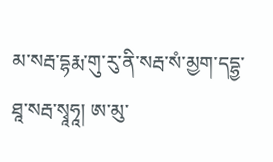མ་སརྦ་དྷརྨ་གུ་རུ་ནི་སརྦ་སཾ་མྱག་དདྷྱ་ཐཱ་སརྦ་སྭཱཧཱ། ཨ་མུ་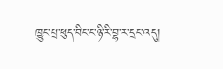ཁྱུང་པྲ་ཕུད་བིང་ང་ཉི་རི་བྷ་ར་དྲང་འདུ།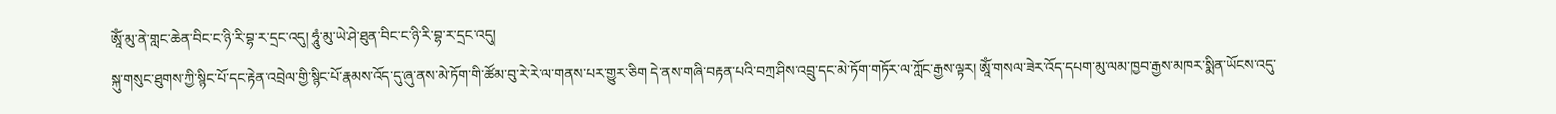ཨཱོཾ་མུ་ནེ་གླང་ཆེན་བིང་ང་ཉི་རི་བྷ་ར་དྲང་འདུ། ཧཱུཾ་མུ་ཡེ་ཤེ་ཐུན་བིང་ང་ཉི་རི་བྷ་ར་དྲང་འདུ།
སྐུ་གསུང་ཐུགས་ཀྱི་སྙིང་པོ་དང་རྟེན་འབྲེལ་གྱི་སྙིང་པོ་རྣམས་འོད་དུ་ཞུ་ནས་མེ་ཏོག་གི་ཚོམ་བུ་རེ་རེ་ལ་གནས་པར་གྱུར་ཅིག དེ་ནས་གཞི་བརྟན་པའི་བཀྲ་ཤིས་འབྲུ་དང་མེ་ཏོག་གཏོར་ལ་ཀློང་རྒྱས་ལྟར། ཨཱོཾ་གསལ་ཟེར་འོད་དཔག་མུ་ལམ་ཁྱབ་རྒྱས་མཁར་སྨིན་ཡོངས་འདུ་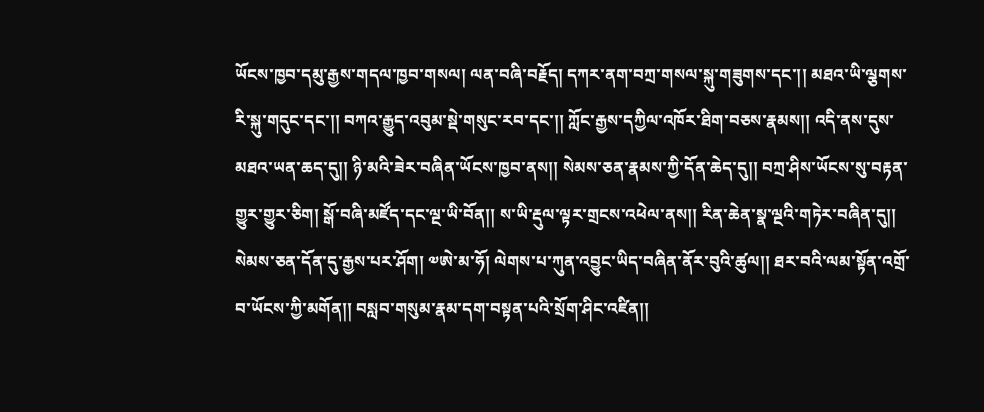ཡོངས་ཁྱབ་དམུ་རྒྱས་གདལ་ཁྱབ་གསལ། ལན་བཞི་བརྗོད། དཀར་ནག་བཀྲ་གསལ་སྐུ་གཟུགས་དང་།། མཐའ་ཡི་ལྕགས་རི་སྐུ་གདུང་དང་།། བཀའ་རྒྱུད་འབུམ་སྡེ་གསུང་རབ་དང་།། ཀློང་རྒྱས་དཀྱིལ་འཁོར་ཐིག་བཅས་རྣམས།། འདི་ནས་དུས་མཐའ་ཡན་ཆད་དུ།། ཉི་མའི་ཟེར་བཞིན་ཡོངས་ཁྱབ་ནས།། སེམས་ཅན་རྣམས་ཀྱི་དོན་ཆེད་དུ།། བཀྲ་ཤིས་ཡོངས་སུ་བརྟན་གྱུར་གྱུར་ཅིག། སྒོ་བཞི་མཛོད་དང་ལྔ་ཡི་བོན།། ས་ཡི་རྡུལ་ལྟར་གྲངས་འཕེལ་ནས།། རིན་ཆེན་སྣ་ལྔའི་གཏེར་བཞིན་དུ།། སེམས་ཅན་དོན་དུ་རྒྱས་པར་ཤོག། ༧ཨེ་མ་ཧོ། ལེགས་པ་ཀུན་འབྱུང་ཡིད་བཞིན་ནོར་བུའི་ཚུལ།། ཐར་བའི་ལམ་སྟོན་འགྲོ་བ་ཡོངས་ཀྱི་མགོན།། བསླབ་གསུམ་རྣམ་དག་བསྟན་པའི་སྲོག་ཤིང་འཛིན།།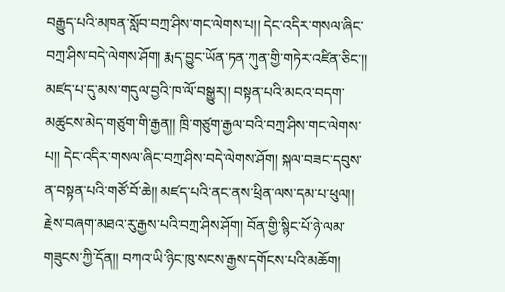བརྒྱུད་པའི་མཁན་སློབ་བཀྲ་ཤིས་གང་ལེགས་པ།། དེང་འདིར་གསལ་ཞིང་བཀྲ་ཤིས་བདེ་ལེགས་ཤོག། རྨད་བྱུང་ཡོན་ཏན་ཀུན་གྱི་གཏེར་འཛིན་ཅིང་།། མཛད་པ་དུ་མས་གདུལ་བྱའི་ཁ་ལོ་བསྒྱུར།། བསྟན་པའི་མངའ་བདག་མཚུངས་མེད་གཙུག་གི་རྒྱན།། ཁྲི་གཙུག་རྒྱལ་བའི་བཀྲ་ཤིས་གང་ལེགས་པ།། དེང་འདིར་གསལ་ཞིང་བཀྲ་ཤིས་བདེ་ལེགས་ཤོག། སྐལ་བཟང་དབུས་ན་བསྟན་པའི་གཙོ་བོ་ཆེ།། མཛད་པའི་ནང་ནས་ཕྲིན་ལས་དམ་པ་ཕུལ།། རྗེས་བཞག་མཐའ་རུ་རྒྱས་པའི་བཀྲ་ཤིས་ཤོག། བོན་གྱི་སྙིང་པོ་ཉེ་ལམ་གཟུངས་ཀྱི་དོན།། བཀའ་ཡི་ཉིང་ཁུ་སངས་རྒྱས་དགོངས་པའི་མཆོག།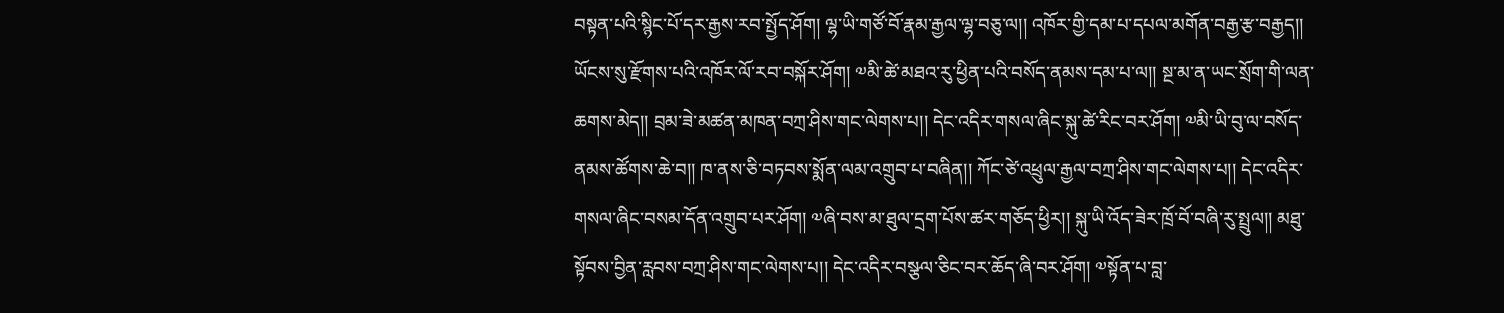བསྟན་པའི་སྙིང་པོ་དར་རྒྱས་རབ་སྤྱོད་ཤོག། ལྷ་ཡི་གཙོ་བོ་རྣམ་རྒྱལ་ལྷ་བཅུ་ལ།། འཁོར་གྱི་དམ་པ་དཔལ་མགོན་བརྒྱ་རྩ་བརྒྱད།། ཡོངས་སུ་རྫོགས་པའི་འཁོར་ལོ་རབ་བསྐོར་ཤོག། ༧མི་ཚེ་མཐའ་རུ་ཕྱིན་པའི་བསོད་ནམས་དམ་པ་ལ།། སྔ་མ་ན་ཡང་སྲོག་གི་ལན་ཆགས་མེད།། བྲམ་ཟེ་མཚན་མཁན་བཀྲ་ཤིས་གང་ལེགས་པ།། དེང་འདིར་གསལ་ཞིང་སྐུ་ཚེ་རིང་བར་ཤོག། ༧མི་ཡི་བུ་ལ་བསོད་ནམས་ཚོགས་ཆེ་བ།། ཁ་ནས་ཅི་བཏབས་སྨོན་ལམ་འགྲུབ་པ་བཞིན།། ཀོང་ཙེ་འཕྲུལ་རྒྱལ་བཀྲ་ཤིས་གང་ལེགས་པ།། དེང་འདིར་གསལ་ཞིང་བསམ་དོན་འགྲུབ་པར་ཤོག། ༧ཞི་བས་མ་ཐུལ་དྲག་པོས་ཚར་གཅོད་ཕྱིར།། སྐུ་ཡི་འོད་ཟེར་ཁྲོ་བོ་བཞི་རུ་སྤྲུལ།། མཐུ་སྟོབས་བྱིན་རླབས་བཀྲ་ཤིས་གང་ལེགས་པ།། དེང་འདིར་བསྩལ་ཅིང་བར་ཆོད་ཞི་བར་ཤོག། ༧སྟོན་པ་བླ་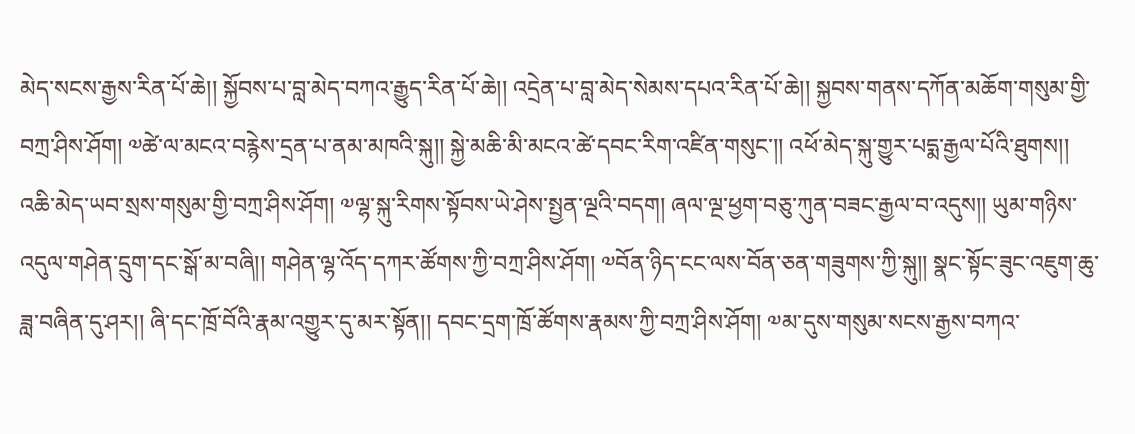མེད་སངས་རྒྱས་རིན་པོ་ཆེ།། སྐྱོབས་པ་བླ་མེད་བཀའ་རྒྱུད་རིན་པོ་ཆེ།། འདྲེན་པ་བླ་མེད་སེམས་དཔའ་རིན་པོ་ཆེ།། སྐྱབས་གནས་དཀོན་མཆོག་གསུམ་གྱི་བཀྲ་ཤིས་ཤོག། ༧ཚེ་ལ་མངའ་བརྙེས་དྲན་པ་ནམ་མཁའི་སྐུ།། སྐྱེ་མཆི་མི་མངའ་ཚེ་དབང་རིག་འཛིན་གསུང་།། འཕོ་མེད་སྐུ་གྱུར་པདྨ་རྒྱལ་པོའི་ཐུགས།། འཆི་མེད་ཡབ་སྲས་གསུམ་གྱི་བཀྲ་ཤིས་ཤོག། ༧ལྷ་སྐུ་རིགས་སྟོབས་ཡེ་ཤེས་སྤྱན་ལྔའི་བདག། ཞལ་ལྔ་ཕྱག་བཅུ་ཀུན་བཟང་རྒྱལ་བ་འདུས།། ཡུམ་གཉིས་འདུལ་གཤེན་དྲུག་དང་སྒོ་མ་བཞི།། གཤེན་ལྷ་འོད་དཀར་ཚོགས་ཀྱི་བཀྲ་ཤིས་ཤོག། ༧བོན་ཉིད་ངང་ལས་བོན་ཅན་གཟུགས་ཀྱི་སྐུ།། སྣང་སྟོང་ཟུང་འཇུག་ཆུ་ཟླ་བཞིན་དུ་ཤར།། ཞི་དང་ཁྲོ་བོའི་རྣམ་འགྱུར་དུ་མར་སྟོན།། དབང་དྲག་ཁྲོ་ཚོགས་རྣམས་ཀྱི་བཀྲ་ཤིས་ཤོག། ༧མ་དུས་གསུམ་སངས་རྒྱས་བཀའ་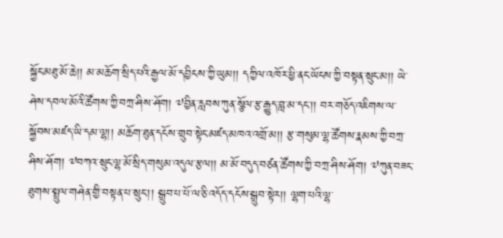སྐྱོང་མཐུ་མོ་ཆེ།། མ་མཆོག་སྲིད་པའི་རྒྱལ་མོ་དབྱིངས་ཀྱི་ཡུམ།། དཀྱིལ་འཁོར་ཕྱི་ནང་ཡོངས་ཀྱི་བསྟན་སྲུང་མ།། ཡེ་ཤེས་དབལ་མོའི་ཚོགས་ཀྱི་བཀྲ་ཤིས་ཤོག། ༧བྱིན་རླབས་ཀུན་སྩོལ་རྩ་རྒྱུད་བླ་མ་དང་།། བར་གཅོད་འཇིགས་ལ་སྐྱོབས་མཛད་ཡི་དམ་ལྷ།། མཆོག་ཐུན་དངོས་གྲུབ་སྟེང་མཛད་མཁའ་འགྲོ་མ།། རྩ་གསུམ་ལྷ་ཚོགས་རྣམས་ཀྱི་བཀྲ་ཤིས་ཤོག། ༧བཀའ་སྲུང་ལྷ་མོ་སྲིད་གསུམ་འདུལ་རྩལ།། མ་མོ་བདུད་བཙན་ཚོགས་ཀྱི་བཀྲ་ཤིས་ཤོག། ༧ཀུན་བཟང་ཐུགས་སྤྲུལ་གཤེན་གྱི་བསྟན་པ་སྲུང་།། སྒྲུབ་པ་པོ་ལ་ཅི་འདོད་དངོས་སྒྲུབ་སྟེར།། ལྷག་པའི་ལྷ་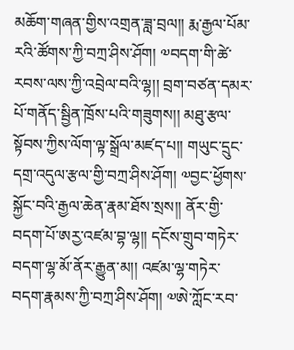མཆོག་གཞན་གྱིས་འགྲན་ཟླ་བྲལ།། རྨ་རྒྱལ་པོམ་རའི་ཚོགས་ཀྱི་བཀྲ་ཤིས་ཤོག། ༧བདག་གི་ཚེ་རབས་ལས་ཀྱི་འབྲེལ་བའི་ལྷ།། བྲག་བཙན་དམར་པོ་གནོད་སྦྱིན་ཁྲོས་པའི་གཟུགས།། མཐུ་རྩལ་སྟོབས་ཀྱིས་ལོག་ལྟ་སྒྲོལ་མཛད་པ།། གཡུང་དྲུང་དགྲ་འདུལ་རྩལ་གྱི་བཀྲ་ཤིས་ཤོག། ༧བྱང་ཕྱོགས་སྐྱོང་བའི་རྒྱལ་ཆེན་རྣམ་ཐོས་སྲས།། ནོར་གྱི་བདག་པོ་ཨརྱ་འཛམ་བྷ་ལྷ།། དངོས་གྲུབ་གཏེར་བདག་ལྷ་མོ་ནོར་རྒྱུན་མ།། འཛམ་ལྷ་གཏེར་བདག་རྣམས་ཀྱི་བཀྲ་ཤིས་ཤོག། ༧ཨེ་ཀློང་རབ་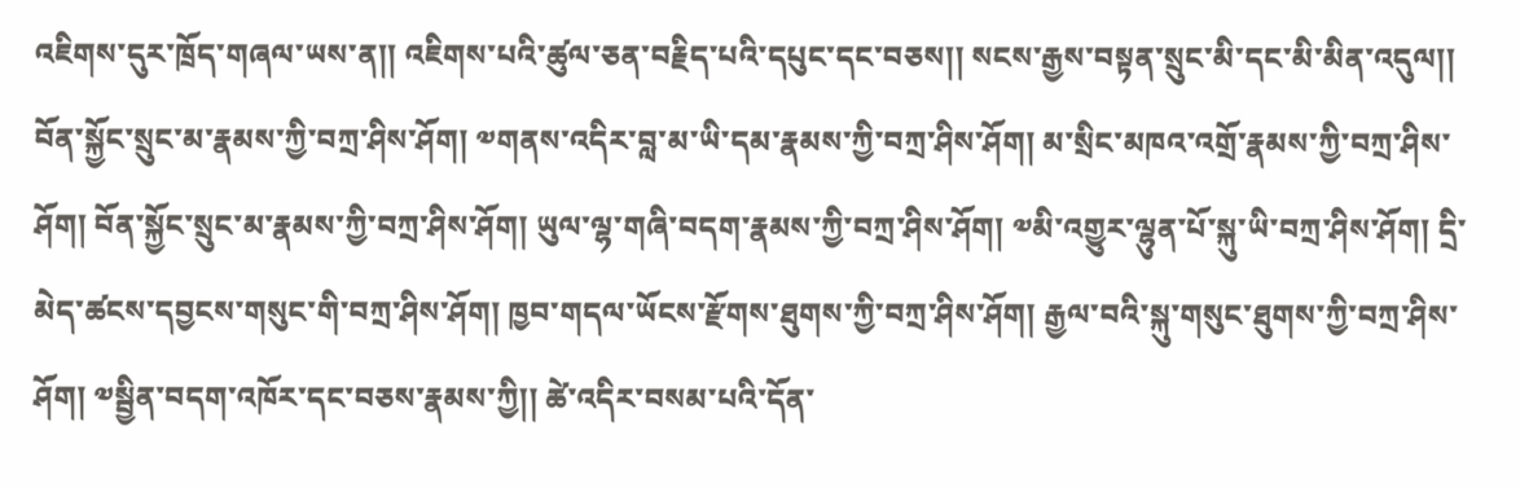འཇིགས་དུར་ཁྲོད་གཞལ་ཡས་ན།། འཇིགས་པའི་ཚུལ་ཅན་བརྗིད་པའི་དཔུང་དང་བཅས།། སངས་རྒྱས་བསྟན་སྲུང་མི་དང་མི་མིན་འདུལ།། བོན་སྐྱོང་སྲུང་མ་རྣམས་ཀྱི་བཀྲ་ཤིས་ཤོག། ༧གནས་འདིར་བླ་མ་ཡི་དམ་རྣམས་ཀྱི་བཀྲ་ཤིས་ཤོག། མ་སྲིང་མཁའ་འགྲོ་རྣམས་ཀྱི་བཀྲ་ཤིས་ཤོག། བོན་སྐྱོང་སྲུང་མ་རྣམས་ཀྱི་བཀྲ་ཤིས་ཤོག། ཡུལ་ལྷ་གཞི་བདག་རྣམས་ཀྱི་བཀྲ་ཤིས་ཤོག། ༧མི་འགྱུར་ལྷུན་པོ་སྐུ་ཡི་བཀྲ་ཤིས་ཤོག། དྲི་མེད་ཚངས་དབྱངས་གསུང་གི་བཀྲ་ཤིས་ཤོག། ཁྱབ་གདལ་ཡོངས་རྫོགས་ཐུགས་ཀྱི་བཀྲ་ཤིས་ཤོག། རྒྱལ་བའི་སྐུ་གསུང་ཐུགས་ཀྱི་བཀྲ་ཤིས་ཤོག། ༧སྦྱིན་བདག་འཁོར་དང་བཅས་རྣམས་ཀྱི།། ཚེ་འདིར་བསམ་པའི་དོན་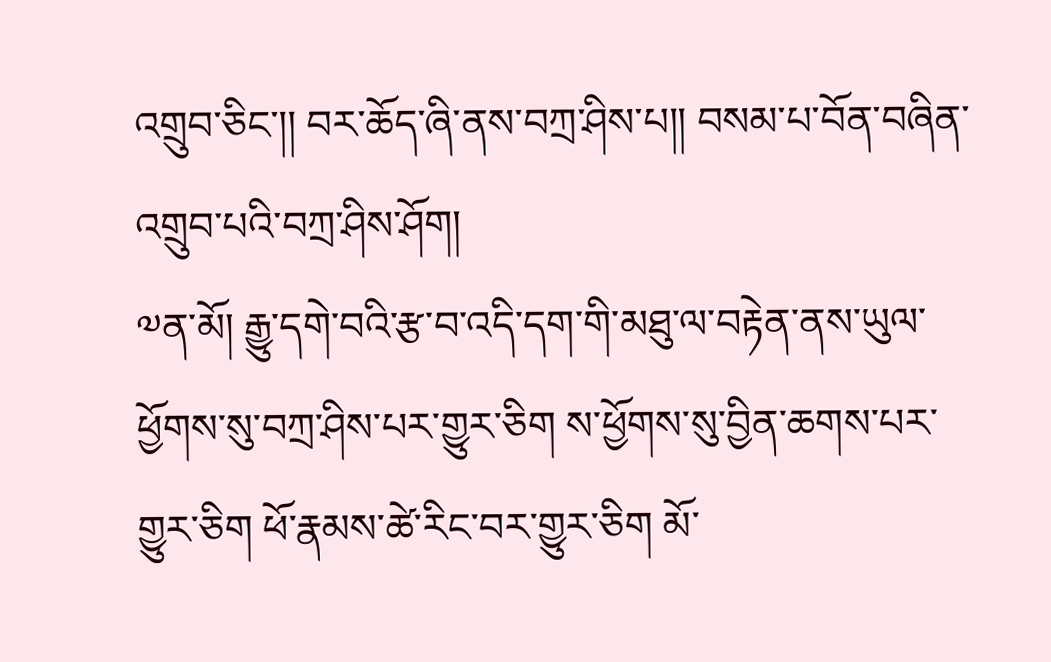འགྲུབ་ཅིང་།། བར་ཆོད་ཞི་ནས་བཀྲ་ཤིས་པ།། བསམ་པ་བོན་བཞིན་འགྲུབ་པའི་བཀྲ་ཤིས་ཤོག།
༧ན་མོ། རྒྱུ་དགེ་བའི་རྩ་བ་འདི་དག་གི་མཐུ་ལ་བརྟེན་ནས་ཡུལ་ཕྱོགས་སུ་བཀྲ་ཤིས་པར་གྱུར་ཅིག ས་ཕྱོགས་སུ་བྱིན་ཆགས་པར་གྱུར་ཅིག ཕོ་རྣམས་ཚེ་རིང་བར་གྱུར་ཅིག མོ་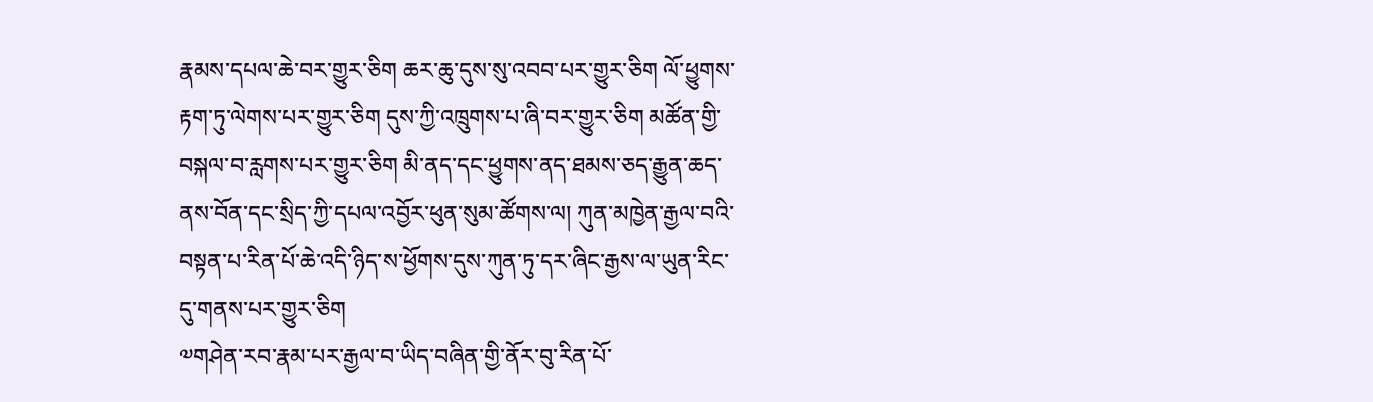རྣམས་དཔལ་ཆེ་བར་གྱུར་ཅིག ཆར་ཆུ་དུས་སུ་འབབ་པར་གྱུར་ཅིག ལོ་ཕྱུགས་རྟག་ཏུ་ལེགས་པར་གྱུར་ཅིག དུས་ཀྱི་འཁྲུགས་པ་ཞི་བར་གྱུར་ཅིག མཚོན་གྱི་བསྐལ་བ་རླགས་པར་གྱུར་ཅིག མི་ནད་དང་ཕྱུགས་ནད་ཐམས་ཅད་རྒྱུན་ཆད་ནས་བོན་དང་སྲིད་ཀྱི་དཔལ་འབྱོར་ཕུན་སུམ་ཚོགས་ལ། ཀུན་མཁྱེན་རྒྱལ་བའི་བསྟན་པ་རིན་པོ་ཆེ་འདི་ཉིད་ས་ཕྱོགས་དུས་ཀུན་ཏུ་དར་ཞིང་རྒྱས་ལ་ཡུན་རིང་དུ་གནས་པར་གྱུར་ཅིག
༧གཤེན་རབ་རྣམ་པར་རྒྱལ་བ་ཡིད་བཞིན་གྱི་ནོར་བུ་རིན་པོ་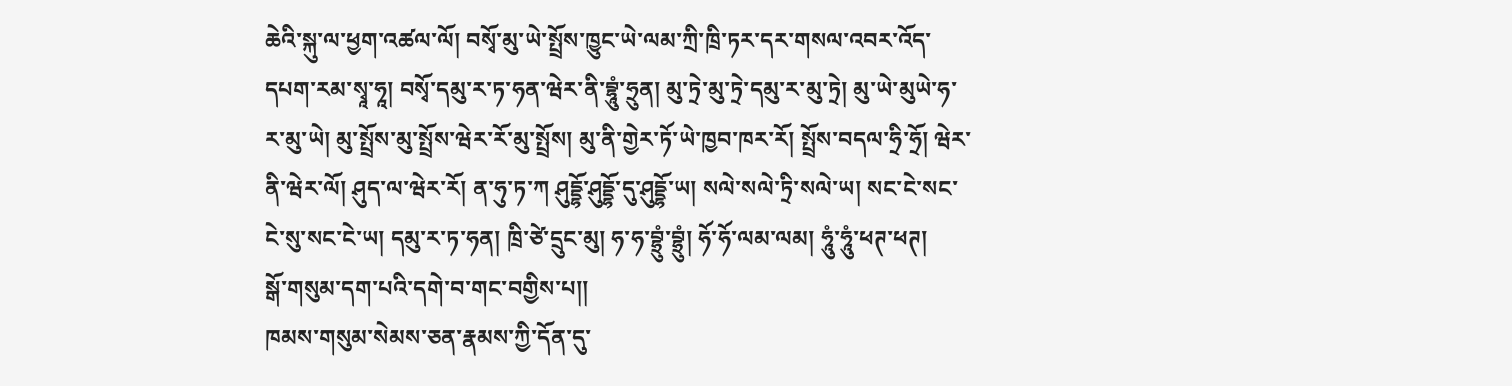ཆེའི་སྐུ་ལ་ཕྱག་འཚལ་ལོ། བསྭོ་མུ་ཡེ་སྤྲོས་ཁྱུང་ཡེ་ལམ་ཀྲི་ཁྲི་ཏར་དར་གསལ་འབར་འོད་དཔག་རམ་སྭཱ་ཧཱ། བསྭོ་དམུ་ར་ཏ་ཧན་ཝེར་ནི་བྷཱུཾ་ཧྲུན། མུ་ཏྲེ་མུ་ཏྲེ་དམུ་ར་མུ་ཏྲེ། མུ་ཡེ་མུཡེ་ཧ་ར་མུ་ཡེ། མུ་སྤྲོས་མུ་སྤྲོས་ཝེར་རོ་མུ་སྤྲོས། མུ་ནི་གྱེར་ཏོ་ཡེ་ཁྱབ་ཁར་རོ། སྤྲོས་བདལ་ཧྲི་ཧྲོ། ཝེར་ནི་ཝེར་ལོ། ཤུད་ལ་ཝེར་རོ། ན་ཧུ་ཏ་ཀ ཤུདྡྷོ་ཤུདྡྷོ་དུ་ཤུདྡྷོ་ཡ། སལེ་སལེ་ཏྲི་སལེ་ཡ། སང་ངེ་སང་ངེ་སུ་སང་ངེ་ཡ། དམུ་ར་ཏ་ཧན། ཁྲི་ཙེ་དྲུང་མུ། ཧ་ཧ་བྷྲུཾ་བྷྲུཾ། ཧོ་ཧོ་ལམ་ལམ། ཧཱུཾ་ཧཱུཾ་ཕཊ་ཕཊ།
སྒོ་གསུམ་དག་པའི་དགེ་བ་གང་བགྱིས་པ།།
ཁམས་གསུམ་སེམས་ཅན་རྣམས་ཀྱི་དོན་དུ་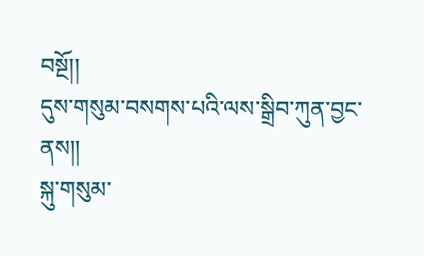བསྔོ།།
དུས་གསུམ་བསགས་པའི་ལས་སྒྲིབ་ཀུན་བྱང་ནས།།
སྐུ་གསུམ་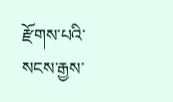རྫོགས་པའི་སངས་རྒྱས་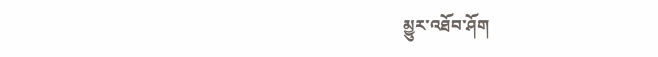མྱུར་འཐོབ་ཤོག